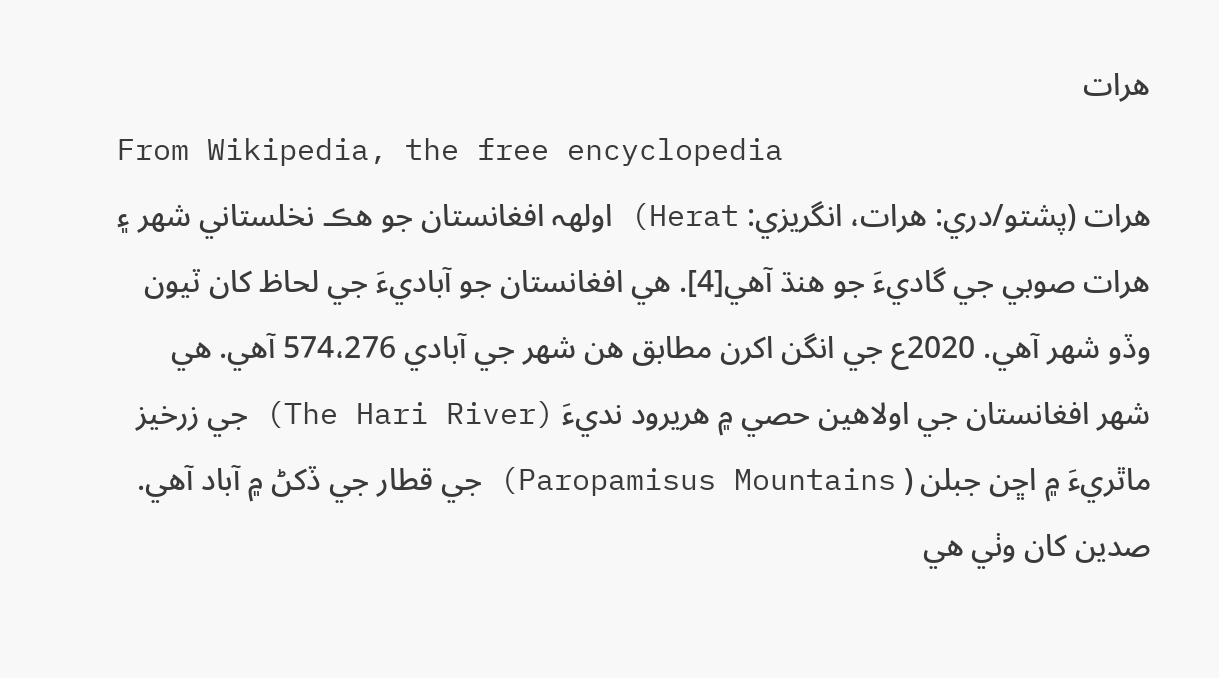ھرات
From Wikipedia, the free encyclopedia
ھرات (پشتو/دري: هرات، انگريزي: Herat) اولھہ افغانستان جو ھڪ نخلستاني شھر ۽ ھرات صوبي جي گاديءَ جو ھنڌ آھي[4]. ھي افغانستان جو آباديءَ جي لحاظ کان ٽيون وڏو شھر آھي. 2020ع جي انگن اکرن مطابق ھن شھر جي آبادي 574،276 آھي. ھي شھر افغانستان جي اولاھين حصي ۾ هریرود نديءَ (The Hari River) جي زرخيز ماٿريءَ ۾ اڇن جبلن ( Paropamisus Mountains) جي قطار جي ڏکڻ ۾ آباد آھي. صدين کان وٺي ھي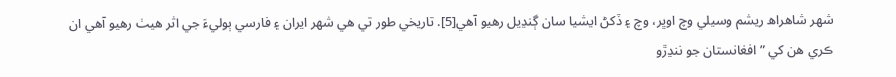شھر شاھراھ ريشم وسيلي وچ اوڀر، وچ ۽ ڏکڻ ايشيا سان ڳنڍيل رھيو آھي[5]. تاريخي طور تي ھي شھر ايران ۽ فارسي ٻوليءَ جي اثر ھيٺ رھيو آھي ان ڪري ھن کي ”افغانستان جو ننڍڙو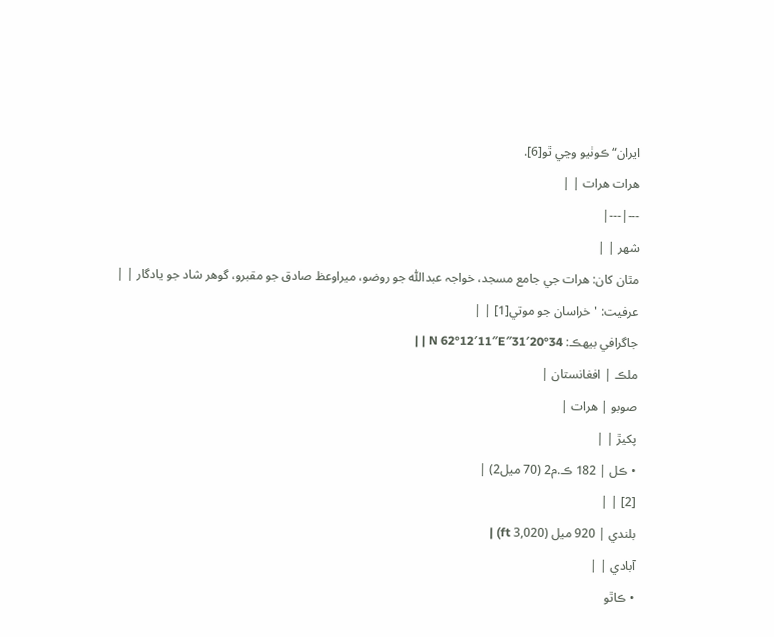ايران“ ڪوٺيو وڃي ٿو[6].
ھرات هرات | |
---|---|
شھر | |
مٿان کان: ھرات جي جامع مسجد، خواجہ عبداللّٰہ جو روضو، ميراوعظ صادق جو مقبرو، گوھر شاد جو يادگار | |
عرفيت: 'خراسان جو موتي[1] | |
جاگرافي بيهڪ: 34°20′31″N 62°12′11″E | |
ملڪ | افغانستان |
صوبو | ھرات |
پکيڙ | |
• ڪل | 182 ڪ.م2 (70 ميل2) |
[2] | |
بلندي | 920 ميل (3,020 ft) |
آبادي | |
• ڪاٿو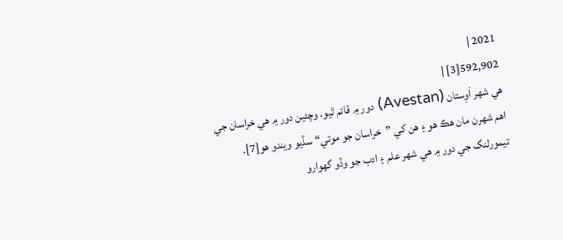2021 |
592,902[3] |
ھي شھر اَوِستان (Avestan) دور ۾ قائم ٿيو. وچئين دور ۾ ھي خراسان جي اھم شھرن مان ھڪ ھو ۽ ھن کي ”خراسان جو موتي“ سڏيو ويندو ھو[7]. تيمورلنگ جي دور ۾ ھي شھر علم ۽ ادب جو وڏو گھوارو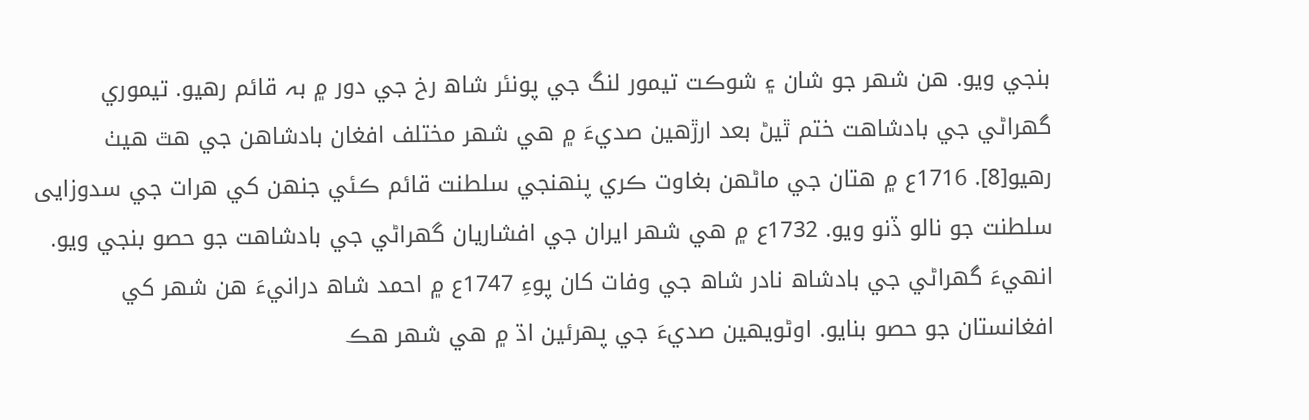بنجي ويو. ھن شھر جو شان ۽ شوڪت تيمور لنگ جي پونئر شاھ رخ جي دور ۾ بہ قائم رھيو. تيموري گھراڻي جي بادشاھت ختم ٿيڻ بعد ارڙھين صديءَ ۾ ھي شھر مختلف افغان بادشاھن جي ھٿ ھيٺ رھيو[8]. 1716ع ۾ ھتان جي ماڻھن بغاوت ڪري پنھنجي سلطنت قائم ڪئي جنھن کي ھرات جي سدوزایی سلطنت جو نالو ڏنو ويو. 1732ع ۾ ھي شھر ايران جي افشاريان گھراڻي جي بادشاھت جو حصو بنجي ويو. انھيءَ گھراڻي جي بادشاھ نادر شاھ جي وفات کان پوءِ 1747ع ۾ احمد شاھ درانيءَ ھن شھر کي افغانستان جو حصو بنايو. اوڻويھين صديءَ جي پھرئين اڌ ۾ ھي شھر ھڪ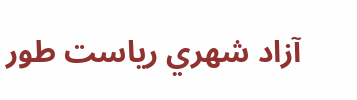آزاد شھري رياست طور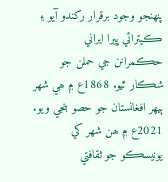پنھنجو وجود برقرار رکندو آيو ۽ ڪيترائي ڀيرا ايراني حڪمرانن جي حملن جو شڪار ٿيو. 1868ع ۾ ھي شھر ٻيھر افغانستان جو حصو بنجي ويو. 2021ع ۾ ھن شھر کي يونيسڪو جو ثقافتي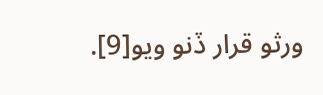ورثو قرار ڏنو ويو[9].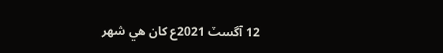12 آگسٽ 2021ع کان ھي شھر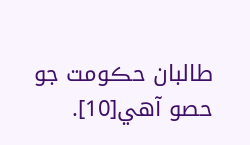طالبان حڪومت جو حصو آھي[10].